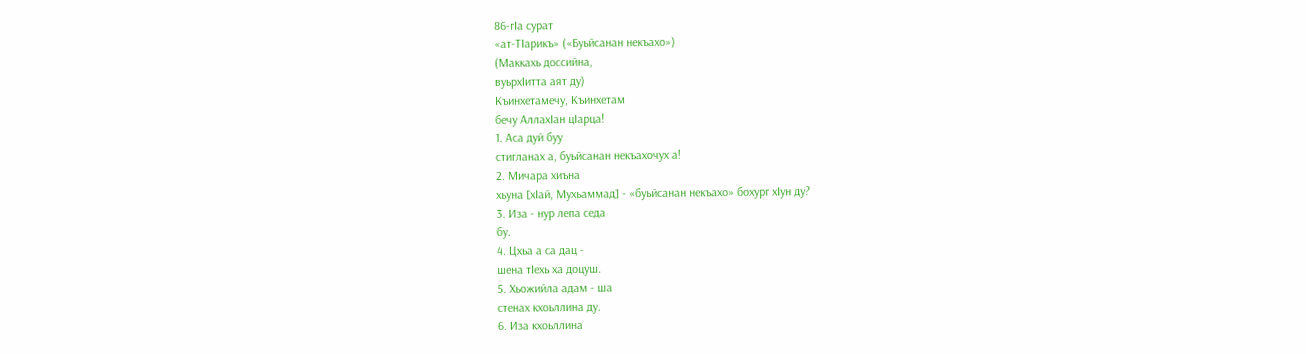86-гIа сурат
«ат-ТIарикъ» («Буьйсанан некъахо»)
(Маккахь доссийна,
вуьрхIитта аят ду)
Къинхетамечу, Къинхетам
бечу АллахIан цIарца!
1. Аса дуй буу
стигланах а, буьйсанан некъахочух а!
2. Мичара хиъна
хьуна [хIай, Мухьаммад] - «буьйсанан некъахо» бохург хIун ду?
3. Иза - нур лепа седа
бу.
4. Цхьа а са дац -
шена тIехь ха доцуш.
5. Хьожийла адам - ша
стенах кхоьллина ду.
6. Иза кхоьллина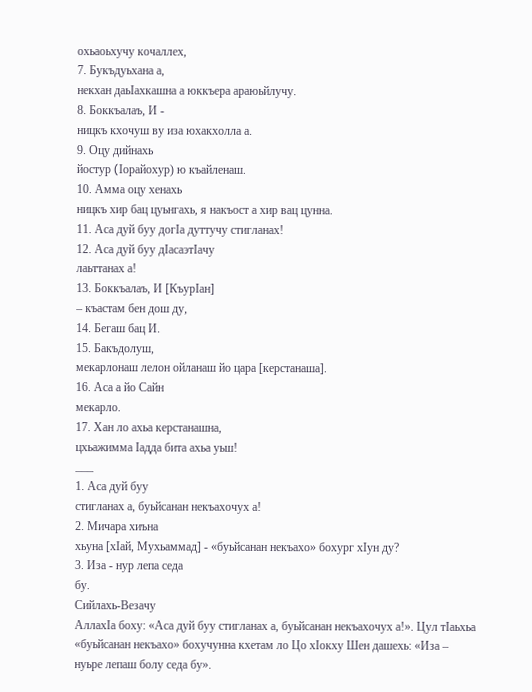охьаоьхучу кочаллех,
7. Букъдуьхана а,
некхан даьIахкашна а юккъера араюьйлучу.
8. Боккъалаъ, И -
ницкъ кхочуш ву иза юхакхолла а.
9. Оцу дийнахь
йостур (Iорайохур) ю къайленаш.
10. Амма оцу хенахь
ницкъ хир бац цуьнгахь, я накъост а хир вац цунна.
11. Аса дуй буу догIа дуттучу стигланах!
12. Аса дуй буу дIасаэтIачу
лаьттанах а!
13. Боккъалаъ, И [КъурIан]
– къастам бен дош ду,
14. Бегаш бац И.
15. Бакъдолуш,
мекарлонаш лелон ойланаш йо цара [керстанаша].
16. Аса а йо Сайн
мекарло.
17. Хан ло ахьа керстанашна,
цхьажимма Iадда бита ахьа уьш!
___
1. Аса дуй буу
стигланах а, буьйсанан некъахочух а!
2. Мичара хиъна
хьуна [хIай, Мухьаммад] - «буьйсанан некъахо» бохург хIун ду?
3. Иза - нур лепа седа
бу.
Сийлахь-Везачу
АллахIа боху: «Аса дуй буу стигланах а, буьйсанан некъахочух а!». Цул тIаьхьа
«буьйсанан некъахо» бохучунна кхетам ло Цо хIокху Шен дашехь: «Иза –
нуьре лепаш болу седа бу».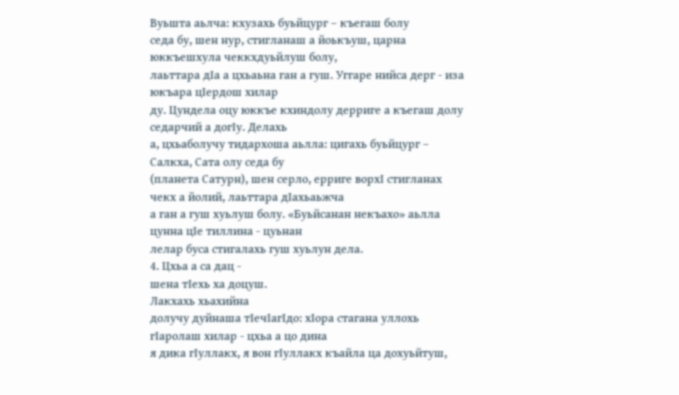Вуьшта аьлча: кхузахь буьйцург – къегаш болу
седа бу, шен нур, стигланаш а йоькъуш, царна юккъешхула чеккхдуьйлуш болу,
лаьттара дIа а цхьаьна ган а гуш. Уггаре нийса дерг - иза юкъара цIердош хилар
ду. Цундела оцу юккъе кхиндолу дерриге а къегаш долу седарчий а догIу. Делахь
а, цхьаболучу тидархоша аьлла: цигахь буьйцург – Салкха, Сата олу седа бу
(планета Сатурн), шен серло, ерриге ворхI стигланах чекх а йолий, лаьттара дIахьаьжча
а ган а гуш хуьлуш болу. «Буьйсанан некъахо» аьлла цунна цIе тиллина - цуьнан
лелар буса стигалахь гуш хуьлун дела.
4. Цхьа а са дац -
шена тIехь ха доцуш.
Лакхахь хьахийна
долучу дуйнаша тIечIагIдо: хIора стагана уллохь гIаролаш хилар - цхьа а цо дина
я дика гIуллакх, я вон гIуллакх къайла ца дохуьйтуш,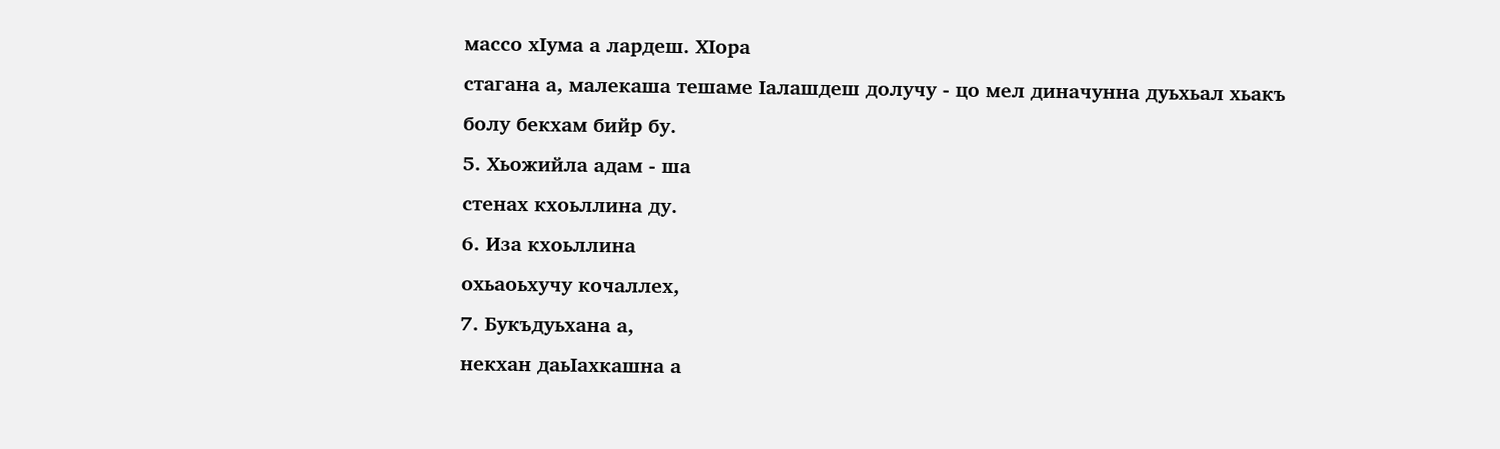массо хIума а лардеш. ХIора
стагана а, малекаша тешаме Iалашдеш долучу - цо мел диначунна дуьхьал хьакъ
болу бекхам бийр бу.
5. Хьожийла адам - ша
стенах кхоьллина ду.
6. Иза кхоьллина
охьаоьхучу кочаллех,
7. Букъдуьхана а,
некхан даьIахкашна а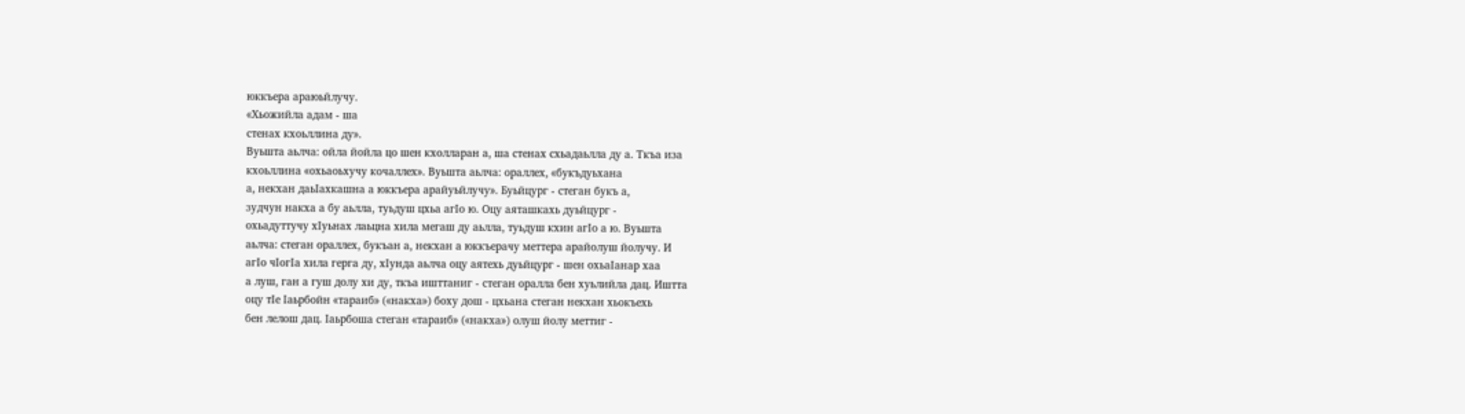юккъера араюьйлучу.
«Хьожийла адам - ша
стенах кхоьллина ду».
Вуьшта аьлча: ойла йойла цо шен кхолларан а, ша стенах схьадаьлла ду а. Ткъа иза
кхоьллина «охьаоьхучу кочаллех». Вуьшта аьлча: ораллех, «букъдуьхана
а, некхан даьIахкашна а юккъера арайуьйлучу». Буьйцург - стеган букъ а,
зудчун накха а бу аьлла, туьдуш цхьа агIо ю. Оцу аяташкахь дуьйцург -
охьадуттучу хIуьнах лаьцна хила мегаш ду аьлла, туьдуш кхин агIо а ю. Вуьшта
аьлча: стеган ораллех, букъан а, некхан а юккъерачу меттера арайолуш йолучу. И
агIо чIогIа хила герга ду, хIунда аьлча оцу аятехь дуьйцург - шен охьаIанар хаа
а луш, ган а гуш долу хи ду, ткъа ишттаниг - стеган оралла бен хуьлийла дац. Иштта
оцу тIе Iаьрбойн «тараиб» («накха») боху дош - цхьана стеган некхан хьокъехь
бен лелош дац. Iаьрбоша стеган «тараиб» («накха») олуш йолу меттиг -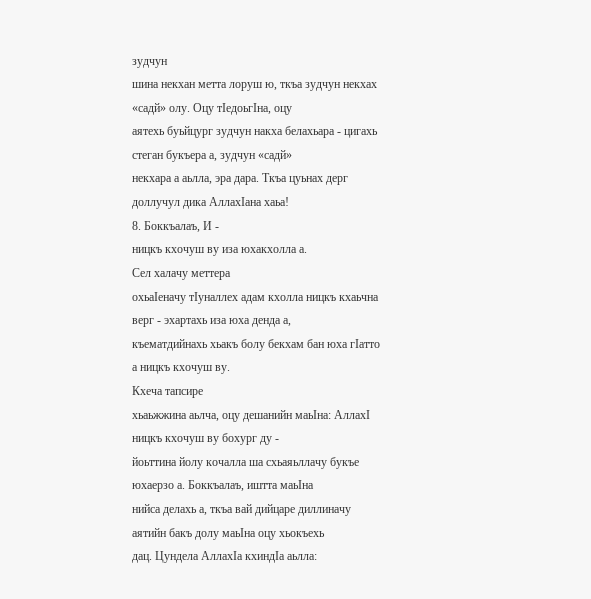зудчун
шина некхан метта лоруш ю, ткъа зудчун некхах «садй» олу. Оцу тIедоьгIна, оцу
аятехь буьйцург зудчун накха белахьара - цигахь стеган букъера а, зудчун «садй»
некхара а аьлла, эра дара. Ткъа цуьнах дерг доллучул дика АллахIана хаьа!
8. Боккъалаъ, И -
ницкъ кхочуш ву иза юхакхолла а.
Сел халачу меттера
охьаIеначу тIуналлех адам кхолла ницкъ кхаьчна верг - эхартахь иза юха денда а,
къематдийнахь хьакъ болу бекхам бан юха гIатто а ницкъ кхочуш ву.
Кхеча тапсире
хьаьжжина аьлча, оцу дешанийн маьIна: АллахI ницкъ кхочуш ву бохург ду -
йоьттина йолу кочалла ша схьаяьллачу букъе юхаерзо а. Боккъалаъ, иштта маьIна
нийса делахь а, ткъа вай дийцаре диллиначу аятийн бакъ долу маьIна оцу хьокъехь
дац. Цундела АллахIа кхиндIа аьлла: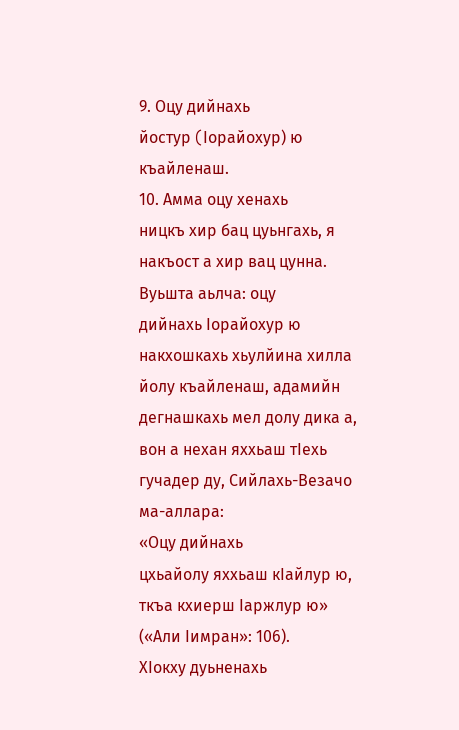9. Оцу дийнахь
йостур (Iорайохур) ю къайленаш.
10. Амма оцу хенахь
ницкъ хир бац цуьнгахь, я накъост а хир вац цунна.
Вуьшта аьлча: оцу
дийнахь Iорайохур ю накхошкахь хьулйина хилла йолу къайленаш, адамийн
дегнашкахь мел долу дика а, вон а нехан яххьаш тIехь гучадер ду, Сийлахь-Везачо
ма-аллара:
«Оцу дийнахь
цхьайолу яххьаш кIайлур ю, ткъа кхиерш Iаржлур ю» («Али Iимран»: 106).
ХIокху дуьненахь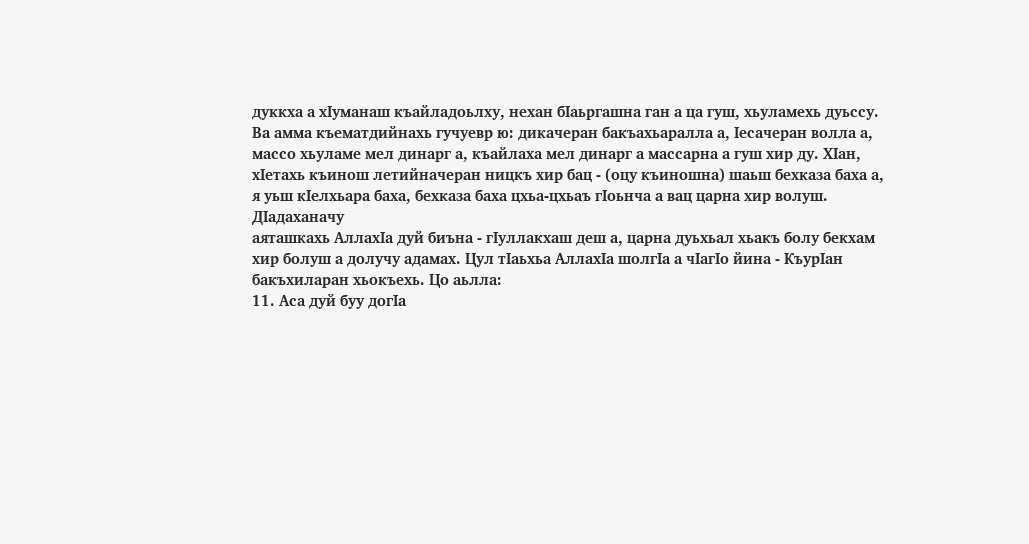дуккха а хIуманаш къайладоьлху, нехан бIаьргашна ган а ца гуш, хьуламехь дуьссу.
Ва амма къематдийнахь гучуевр ю: дикачеран бакъахьаралла а, Iесачеран волла а,
массо хьуламе мел динарг а, къайлаха мел динарг а массарна а гуш хир ду. ХIан,
хIетахь къинош летийначеран ницкъ хир бац - (оцу къиношна) шаьш бехказа баха а,
я уьш кIелхьара баха, бехказа баха цхьа-цхьаъ гIоьнча а вац царна хир волуш.
ДIадаханачу
аяташкахь АллахIа дуй биъна - гIуллакхаш деш а, царна дуьхьал хьакъ болу бекхам
хир болуш а долучу адамах. Цул тIаьхьа АллахIа шолгIа а чIагIо йина - КъурIан
бакъхиларан хьокъехь. Цо аьлла:
11. Аса дуй буу догIа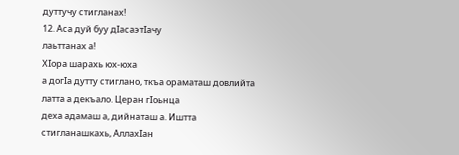дуттучу стигланах!
12. Аса дуй буу дIасаэтIачу
лаьттанах а!
ХIора шарахь юх-юха
а догIа дутту стиглано, ткъа ораматаш довлийта латта а декъало. Церан гIоьнца
деха адамаш а, дийнаташ а. Иштта стигланашкахь, АллахIан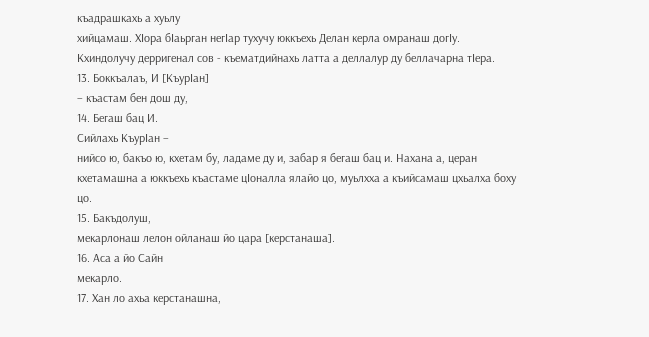къадрашкахь а хуьлу
хийцамаш. ХIора бIаьрган негIар тухучу юккъехь Делан керла омранаш догIу.
Кхиндолучу дерригенал сов - къематдийнахь латта а деллалур ду беллачарна тIера.
13. Боккъалаъ, И [КъурIан]
– къастам бен дош ду,
14. Бегаш бац И.
Сийлахь КъурIан –
нийсо ю, бакъо ю, кхетам бу, ладаме ду и, забар я бегаш бац и. Нахана а, церан
кхетамашна а юккъехь къастаме цIоналла ялайо цо, муьлхха а къийсамаш цхьалха боху
цо.
15. Бакъдолуш,
мекарлонаш лелон ойланаш йо цара [керстанаша].
16. Аса а йо Сайн
мекарло.
17. Хан ло ахьа керстанашна,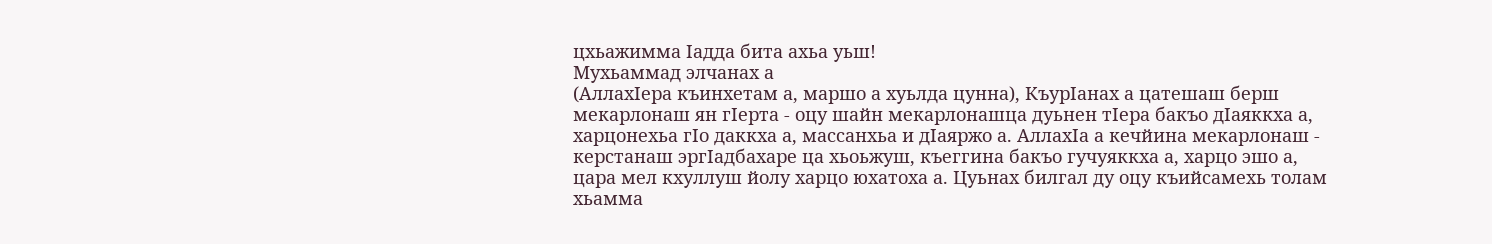цхьажимма Iадда бита ахьа уьш!
Мухьаммад элчанах а
(АллахIера къинхетам а, маршо а хуьлда цунна), КъурIанах а цатешаш берш
мекарлонаш ян гIерта - оцу шайн мекарлонашца дуьнен тIера бакъо дIаяккха а,
харцонехьа гIо даккха а, массанхьа и дIаяржо а. АллахIа а кечйина мекарлонаш -
керстанаш эргIадбахаре ца хьоьжуш, къеггина бакъо гучуяккха а, харцо эшо а,
цара мел кхуллуш йолу харцо юхатоха а. Цуьнах билгал ду оцу къийсамехь толам
хьамма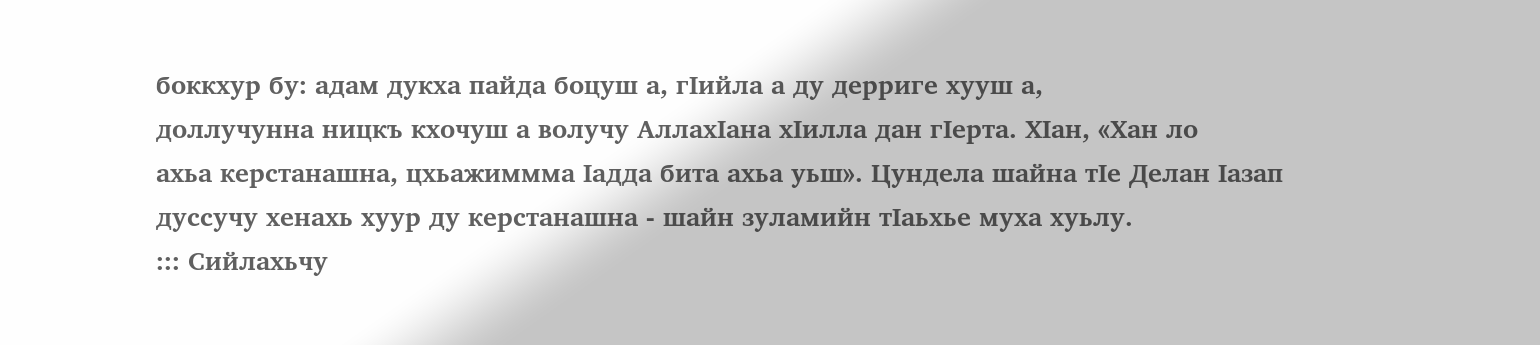боккхур бу: адам дукха пайда боцуш а, гIийла а ду дерриге хууш а,
доллучунна ницкъ кхочуш а волучу АллахIана хIилла дан гIерта. ХIан, «Хан ло
ахьа керстанашна, цхьажиммма Iадда бита ахьа уьш». Цундела шайна тIе Делан Iазап
дуссучу хенахь хуур ду керстанашна - шайн зуламийн тIаьхье муха хуьлу.
::: Сийлахьчу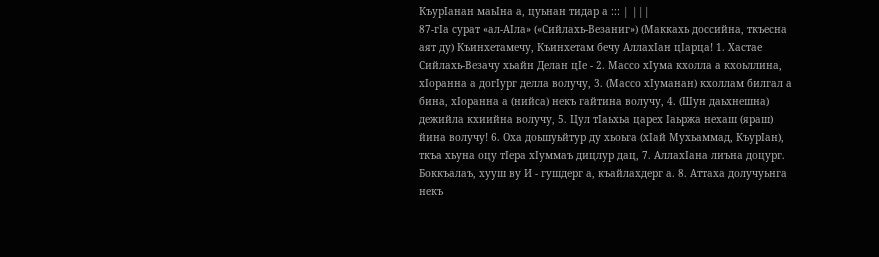КъурIанан маьIна а, цуьнан тидар а ::: | |||
87-гIа сурат «ал-АIла» («Сийлахь-Везаниг») (Маккахь доссийна, ткъесна аят ду) Къинхетамечу, Къинхетам бечу АллахIан цIарца! 1. Хастае Сийлахь-Везачу хьайн Делан цIе - 2. Массо хIума кхолла а кхоьллина, хIоранна а догIург делла волучу, 3. (Массо хIуманан) кхоллам билгал а бина, хIоранна а (нийса) некъ гайтина волучу, 4. (Шун даьхнешна) дежийла кхиийна волучу, 5. Цул тIаьхьа царех Iаьржа нехаш (яраш) йина волучу! 6. Оха доьшуьйтур ду хьоьга (хIай Мухьаммад, КъурIан), ткъа хьуна оцу тIера хIуммаъ дицлур дац, 7. АллахIана лиъна доцург. Боккъалаъ, хууш ву И - гушдерг а, къайлахдерг а. 8. Аттаха долучуьнга некъ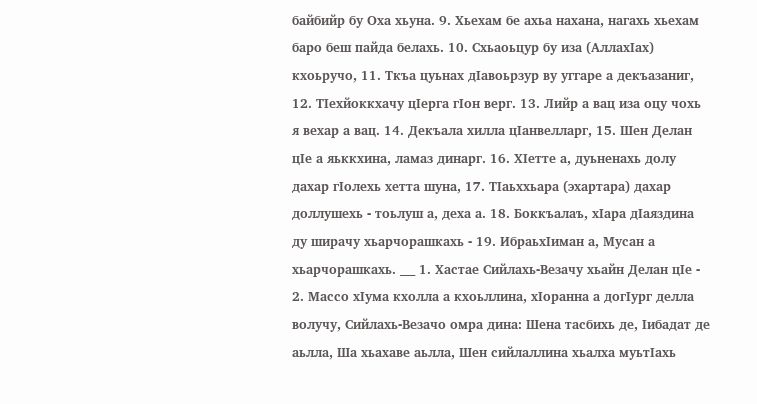байбийр бу Оха хьуна. 9. Хьехам бе ахьа нахана, нагахь хьехам баро беш пайда белахь. 10. Схьаоьцур бу иза (АллахIах) кхоьручо, 11. Ткъа цуьнах дIавоьрзур ву уггаре а декъазаниг, 12. ТIехйоккхачу цIерга гIон верг. 13. Лийр а вац иза оцу чохь я вехар а вац. 14. Декъала хилла цIанвелларг, 15. Шен Делан цIе а яьккхина, ламаз динарг. 16. ХIетте а, дуьненахь долу дахар гIолехь хетта шуна, 17. ТIаьххьара (эхартара) дахар доллушехь - тоьлуш а, деха а. 18. Боккъалаъ, хIара дIаяздина ду ширачу хьарчорашкахь - 19. ИбраьхIиман а, Мусан а хьарчорашкахь. ___ 1. Хастае Сийлахь-Везачу хьайн Делан цIе - 2. Массо хIума кхолла а кхоьллина, хIоранна а догIург делла волучу, Сийлахь-Везачо омра дина: Шена тасбихь де, Iибадат де аьлла, Ша хьахаве аьлла, Шен сийлаллина хьалха муьтIахь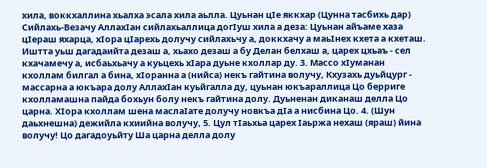хила, воккхаллина хьалха эсала хила аьлла. Цуьнан цIе яккхар (Цунна тасбихь дар) Сийлахь-Везачу АллахIан сийлахьаллица догIуш хила а деза: Цуьнан айъаме хаза цIераш яхарца, хIора цIарехь долучу сийлахьчу а, доккхачу а маьIнех кхета а кхеташ. Иштта уьш дагадаийта дезаш а, хьахо дезаш а бу Делан белхаш а, царех цхьаъ - сел кхачамечу а, исбаьхьачу а куьцехь хIара дуьне кхоллар ду. 3. Массо хIуманан кхоллам билгал а бина, хIоранна а (нийса) некъ гайтина волучу, Кхузахь дуьйцург - массарна а юкъара долу АллахIан куьйгалла ду, цуьнан юкъараллица Цо берриге кхолламашна пайда бохьун болу некъ гайтина долу. Дуьненан диканаш делла Цо царна. ХIора кхоллам шена маслаIате долучу новкъа дIа а нисбина Цо. 4. (Шун даьхнешна) дежийла кхиийна волучу, 5. Цул тIаьхьа царех Iаьржа нехаш (яраш) йина волучу! Цо дагадоуьйту Ша царна делла долу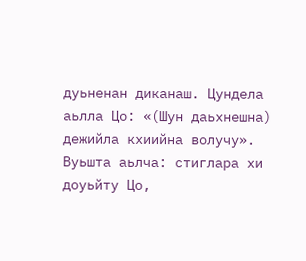дуьненан диканаш. Цундела аьлла Цо: «(Шун даьхнешна) дежийла кхиийна волучу». Вуьшта аьлча: стиглара хи доуьйту Цо,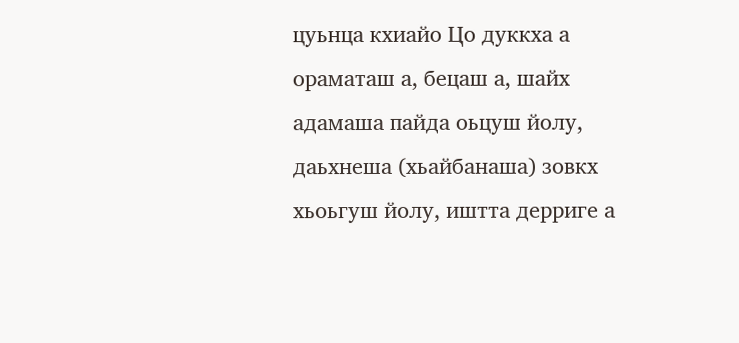цуьнца кхиайо Цо дуккха а ораматаш а, бецаш а, шайх адамаша пайда оьцуш йолу, даьхнеша (хьайбанаша) зовкх хьоьгуш йолу, иштта дерриге а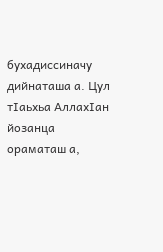бухадиссиначу дийнаташа а. Цул тIаьхьа АллахIан йозанца ораматаш а,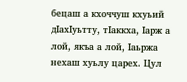бецаш а кхоччуш кхуьий дIахIуьтту, тIаккха, Iарж а лой, якъа а лой, Iаьржа нехаш хуьлу царех. Цул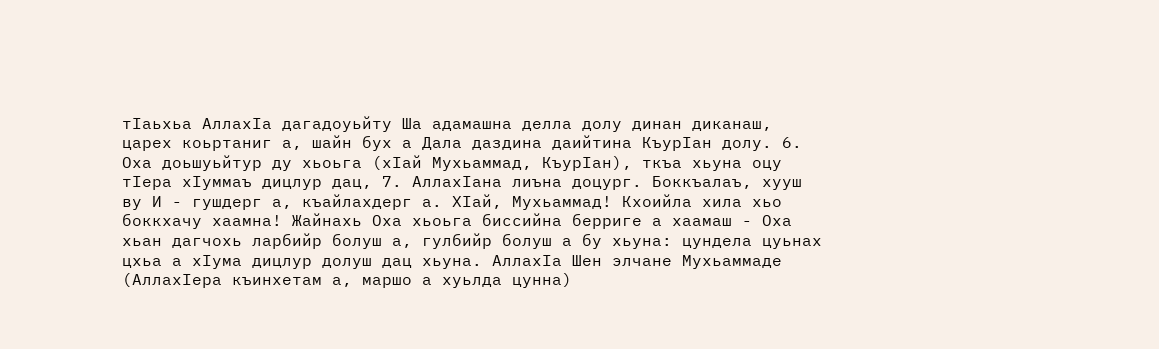тIаьхьа АллахIа дагадоуьйту Ша адамашна делла долу динан диканаш, царех коьртаниг а, шайн бух а Дала даздина даийтина КъурIан долу. 6. Оха доьшуьйтур ду хьоьга (хIай Мухьаммад, КъурIан), ткъа хьуна оцу тIера хIуммаъ дицлур дац, 7. АллахIана лиъна доцург. Боккъалаъ, хууш ву И - гушдерг а, къайлахдерг а. ХIай, Мухьаммад! Кхоийла хила хьо боккхачу хаамна! Жайнахь Оха хьоьга биссийна берриге а хаамаш - Оха хьан дагчохь ларбийр болуш а, гулбийр болуш а бу хьуна: цундела цуьнах цхьа а хIума дицлур долуш дац хьуна. АллахIа Шен элчане Мухьаммаде (АллахIера къинхетам а, маршо а хуьлда цунна)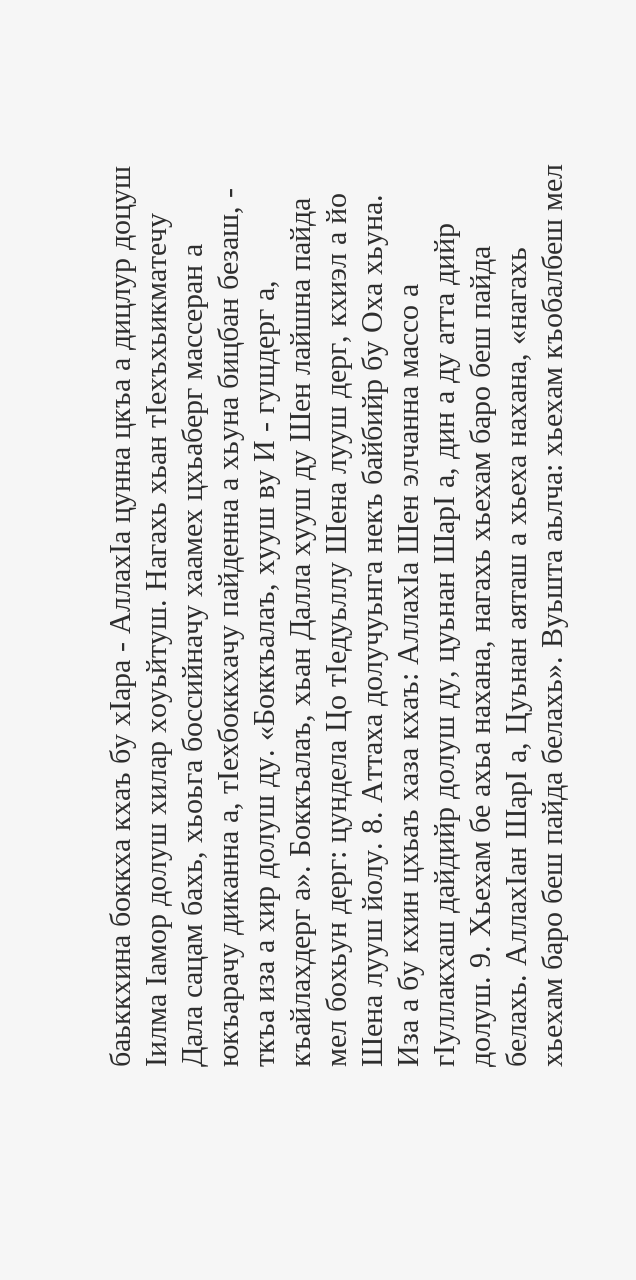баьккхина боккха кхаъ бу хIара - АллахIа цунна цкъа а дицлур доцуш Iилма Iамор долуш хилар хоуьйтуш. Нагахь хьан тIехъхьикматечу Дала сацам бахь, хьоьга боссийначу хаамех цхьаберг массеран а юкъарачу диканна а, тIехбоккхачу пайденна а хьуна бицбан безаш, - ткъа иза а хир долуш ду. «Боккъалаъ, хууш ву И - гушдерг а, къайлахдерг а». Боккъалаъ, хьан Далла хууш ду Шен лайшна пайда мел бохьун дерг: цундела Цо тIедуьллу Шена лууш дерг, кхиэл а йо Шена лууш йолу. 8. Аттаха долучуьнга некъ байбийр бу Оха хьуна. Иза а бу кхин цхьаъ хаза кхаъ: АллахIа Шен элчанна массо а гIуллакхаш дайдийр долуш ду, цуьнан ШарI а, дин а ду атта дийр долуш. 9. Хьехам бе ахьа нахана, нагахь хьехам баро беш пайда белахь. АллахIан ШарI а, Цуьнан аяташ а хьеха нахана, «нагахь хьехам баро беш пайда белахь». Вуьшта аьлча: хьехам къобалбеш мел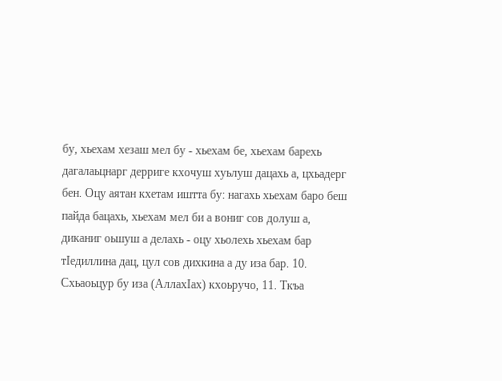бу, хьехам хезаш мел бу - хьехам бе, хьехам барехь дагалаьцнарг дерриге кхочуш хуьлуш дацахь а, цхьадерг бен. Оцу аятан кхетам иштта бу: нагахь хьехам баро беш пайда бацахь, хьехам мел би а вониг сов долуш а, диканиг оьшуш а делахь - оцу хьолехь хьехам бар тIедиллина дац, цул сов дихкина а ду иза бар. 10. Схьаоьцур бу иза (АллахIах) кхоьручо, 11. Ткъа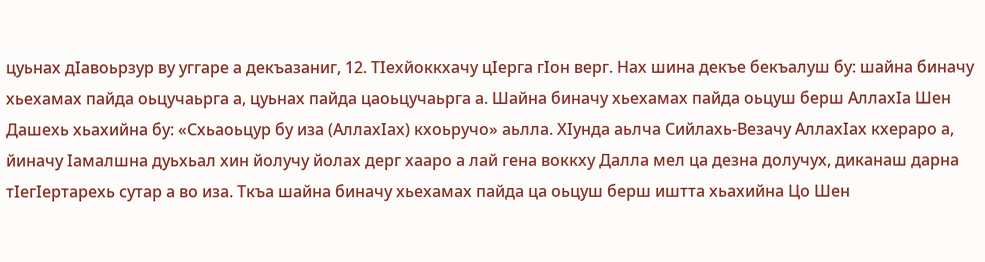цуьнах дIавоьрзур ву уггаре а декъазаниг, 12. ТIехйоккхачу цIерга гIон верг. Нах шина декъе бекъалуш бу: шайна биначу хьехамах пайда оьцучаьрга а, цуьнах пайда цаоьцучаьрга а. Шайна биначу хьехамах пайда оьцуш берш АллахIа Шен Дашехь хьахийна бу: «Схьаоьцур бу иза (АллахIах) кхоьручо» аьлла. ХIунда аьлча Сийлахь-Везачу АллахIах кхераро а, йиначу Iамалшна дуьхьал хин йолучу йолах дерг хааро а лай гена воккху Далла мел ца дезна долучух, диканаш дарна тIегIертарехь сутар а во иза. Ткъа шайна биначу хьехамах пайда ца оьцуш берш иштта хьахийна Цо Шен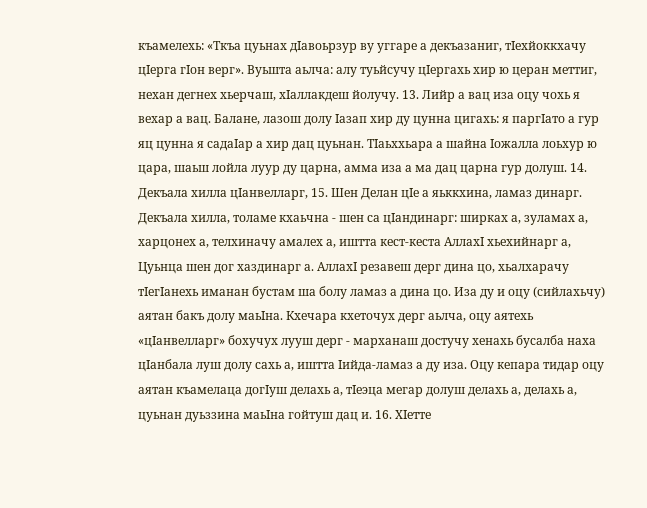къамелехь: «Ткъа цуьнах дIавоьрзур ву уггаре а декъазаниг, тIехйоккхачу цIерга гIон верг». Вуьшта аьлча: алу туьйсучу цIергахь хир ю церан меттиг, нехан дегнех хьерчаш, хIаллакдеш йолучу. 13. Лийр а вац иза оцу чохь я вехар а вац. Балане, лазош долу Iазап хир ду цунна цигахь: я паргIато а гур яц цунна я садаIар а хир дац цуьнан. ТIаьххьара а шайна Iожалла лоьхур ю цара, шаьш лойла луур ду царна, амма иза а ма дац царна гур долуш. 14. Декъала хилла цIанвелларг, 15. Шен Делан цIе а яьккхина, ламаз динарг. Декъала хилла, толаме кхаьчна - шен са цIандинарг: ширках а, зуламах а, харцонех а, телхиначу амалех а, иштта кест-кеста АллахI хьехийнарг а, Цуьнца шен дог хаздинарг а. АллахI резавеш дерг дина цо, хьалхарачу тIегIанехь иманан бустам ша болу ламаз а дина цо. Иза ду и оцу (сийлахьчу) аятан бакъ долу маьIна. Кхечара кхеточух дерг аьлча, оцу аятехь «цIанвелларг» бохучух лууш дерг - марханаш достучу хенахь бусалба наха цIанбала луш долу сахь а, иштта Iийда-ламаз а ду иза. Оцу кепара тидар оцу аятан къамелаца догIуш делахь а, тIеэца мегар долуш делахь а, делахь а, цуьнан дуьззина маьIна гойтуш дац и. 16. ХIетте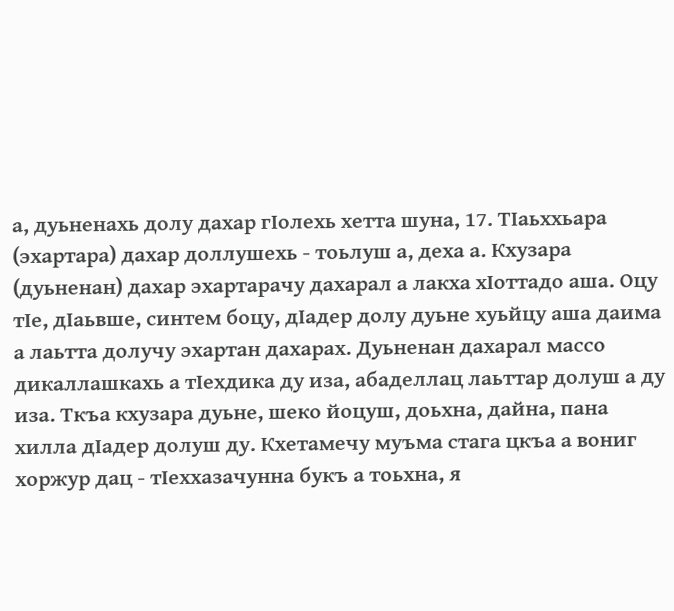а, дуьненахь долу дахар гIолехь хетта шуна, 17. ТIаьххьара (эхартара) дахар доллушехь - тоьлуш а, деха а. Кхузара (дуьненан) дахар эхартарачу дахарал а лакха хIоттадо аша. Оцу тIе, дIаьвше, синтем боцу, дIадер долу дуьне хуьйцу аша даима а лаьтта долучу эхартан дахарах. Дуьненан дахарал массо дикаллашкахь а тIехдика ду иза, абаделлац лаьттар долуш а ду иза. Ткъа кхузара дуьне, шеко йоцуш, доьхна, дайна, пана хилла дIадер долуш ду. Кхетамечу муъма стага цкъа а вониг хоржур дац - тIеххазачунна букъ а тоьхна, я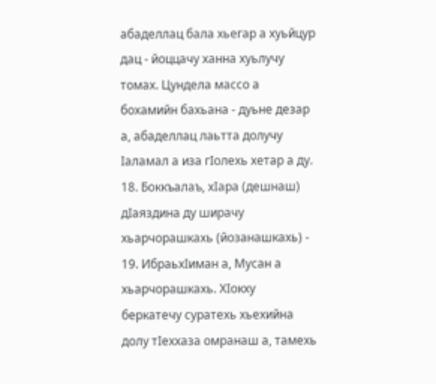абаделлац бала хьегар а хуьйцур дац - йоццачу ханна хуьлучу томах. Цундела массо а бохамийн бахьана - дуьне дезар а, абаделлац лаьтта долучу Iаламал а иза гIолехь хетар а ду. 18. Боккъалаъ, хIара (дешнаш) дIаяздина ду ширачу хьарчорашкахь (йозанашкахь) - 19. ИбраьхIиман а, Мусан а хьарчорашкахь. ХIокху беркатечу суратехь хьехийна долу тIеххаза омранаш а, тамехь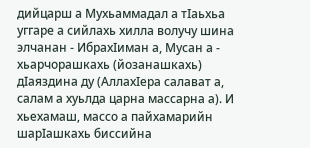дийцарш а Мухьаммадал а тIаьхьа уггаре а сийлахь хилла волучу шина элчанан - ИбрахIиман а, Мусан а - хьарчорашкахь (йозанашкахь) дIаяздина ду (АллахIера салават а, салам а хуьлда царна массарна а). И хьехамаш, массо а пайхамарийн шарIашкахь биссийна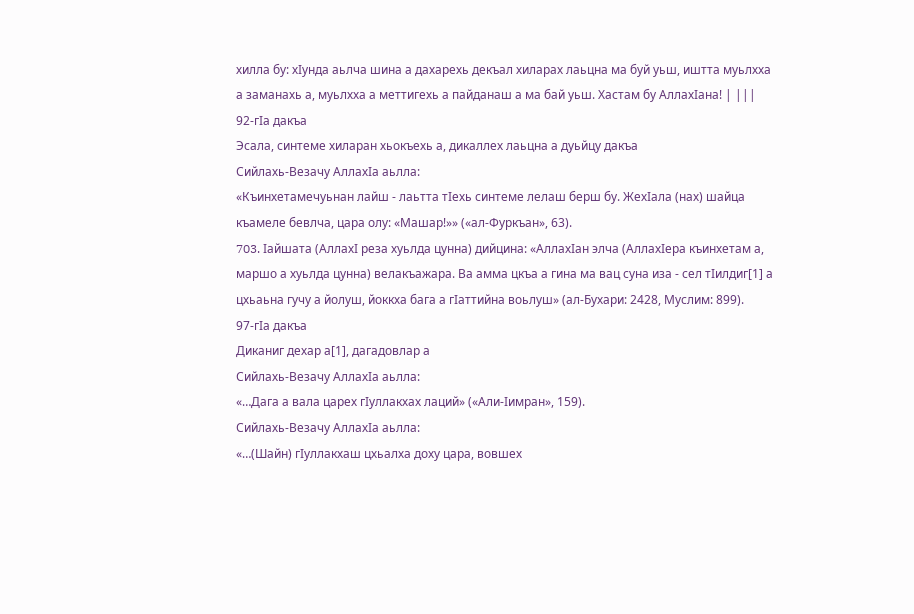хилла бу: хIунда аьлча шина а дахарехь декъал хиларах лаьцна ма буй уьш, иштта муьлхха а заманахь а, муьлхха а меттигехь а пайданаш а ма бай уьш. Хастам бу АллахIана! | |||
92-гIа дакъа
Эсала, синтеме хиларан хьокъехь а, дикаллех лаьцна а дуьйцу дакъа
Сийлахь-Везачу АллахIа аьлла:
«Къинхетамечуьнан лайш - лаьтта тIехь синтеме лелаш берш бу. ЖехIала (нах) шайца къамеле бевлча, цара олу: «Машар!»» («ал-Фуркъан», 63).
703. Iайшата (АллахI реза хуьлда цунна) дийцина: «АллахIан элча (АллахIера къинхетам а, маршо а хуьлда цунна) велакъажара. Ва амма цкъа а гина ма вац суна иза - сел тIилдиг[1] а цхьаьна гучу а йолуш, йоккха бага а гIаттийна воьлуш» (ал-Бухари: 2428, Муслим: 899).
97-гIа дакъа
Диканиг дехар а[1], дагадовлар а
Сийлахь-Везачу АллахIа аьлла:
«…Дага а вала царех гIуллакхах лаций» («Али-Iимран», 159).
Сийлахь-Везачу АллахIа аьлла:
«…(Шайн) гIуллакхаш цхьалха доху цара, вовшех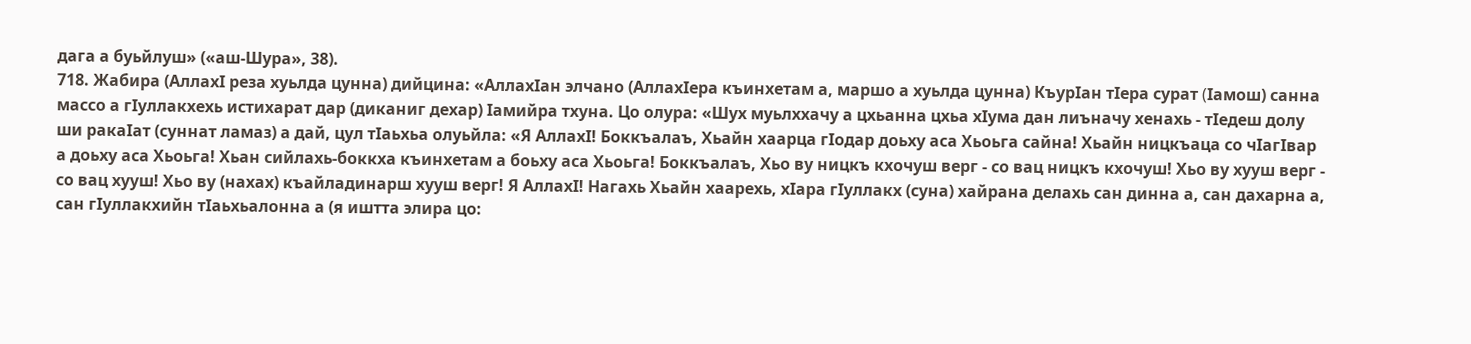дага а буьйлуш» («аш-Шура», 38).
718. Жабира (АллахI реза хуьлда цунна) дийцина: «АллахIан элчано (АллахIера къинхетам а, маршо а хуьлда цунна) КъурIан тIера сурат (Iамош) санна массо а гIуллакхехь истихарат дар (диканиг дехар) Iамийра тхуна. Цо олура: «Шух муьлххачу а цхьанна цхьа хIума дан лиъначу хенахь - тIедеш долу ши ракаIат (суннат ламаз) а дай, цул тIаьхьа олуьйла: «Я АллахI! Боккъалаъ, Хьайн хаарца гIодар доьху аса Хьоьга сайна! Хьайн ницкъаца со чIагIвар а доьху аса Хьоьга! Хьан сийлахь-боккха къинхетам а боьху аса Хьоьга! Боккъалаъ, Хьо ву ницкъ кхочуш верг - со вац ницкъ кхочуш! Хьо ву хууш верг - со вац хууш! Хьо ву (нахах) къайладинарш хууш верг! Я АллахI! Нагахь Хьайн хаарехь, хIара гIуллакх (суна) хайрана делахь сан динна а, сан дахарна а, сан гIуллакхийн тIаьхьалонна а (я иштта элира цо: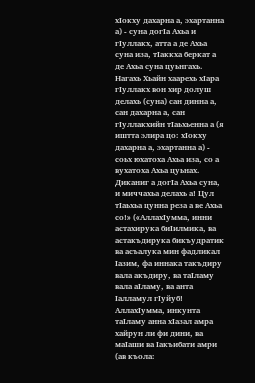хIокху дахарна а, эхартанна а) - суна догIа Ахьа и гIуллакх, атта а де Ахьа суна иза, тIаккха беркат а де Ахьа суна цуьнгахь. Нагахь Хьайн хаарехь хIара гIуллакх вон хир долуш делахь (суна) сан динна а, сан дахарна а, сан гIуллакхийн тIаьхьенна а (я иштта элира цо: хIокху дахарна а, эхартанна а) - соьх юхатоха Ахьа иза, со а вухатоха Ахьа цуьнах. Диканиг а догIа Ахьа суна, и миччахьа делахь а! Цул тIаьхьа цунна реза а ве Ахьа со!» («АллахIумма, инни астахирука биIилмика, ва астакъдирука бикъудратик ва асъалука мин фадликал Iазим, фа иннака такъдиру вала акъдиру, ва таIламу вала аIламу, ва анта Iалламул гIуйуб! АллахIумма, инкунта таIламу анна хIазал амра хайрун ли фи дини, ва маIаши ва Iакъибати амри (ав къола: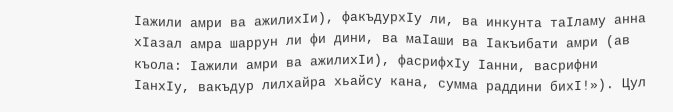Iажили амри ва ажилихIи), факъдурхIу ли, ва инкунта таIламу анна хIазал амра шаррун ли фи дини, ва маIаши ва Iакъибати амри (ав къола: Iажили амри ва ажилихIи), фасрифхIу Iанни, васрифни IанхIу, вакъдур лилхайра хьайсу кана, сумма раддини бихI!»). Цул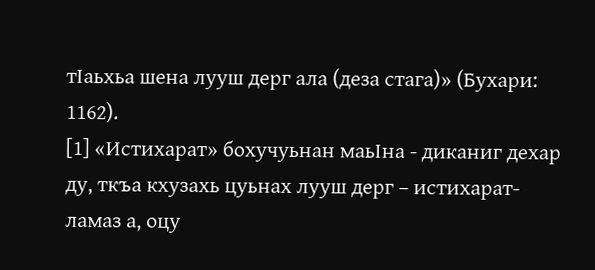тIаьхьа шена лууш дерг ала (деза стага)» (Бухари: 1162).
[1] «Истихарат» бохучуьнан маьIна - диканиг дехар ду, ткъа кхузахь цуьнах лууш дерг – истихарат-ламаз а, оцу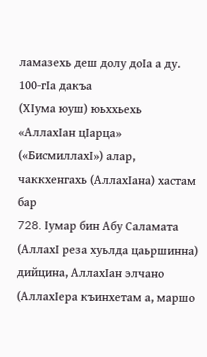ламазехь деш долу доIа а ду.
100-гIа дакъа
(ХIума юуш) юьххьехь «АллахIан цIарца» («БисмиллахI») алар, чаккхенгахь (АллахIана) хастам бар
728. Iумар бин Абу Саламата (АллахI реза хуьлда цаьршинна) дийцина, АллахIан элчано (АллахIера къинхетам а, маршо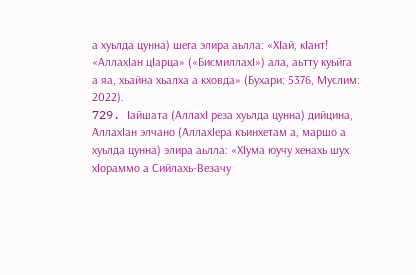а хуьлда цунна) шега элира аьлла: «ХIай, кIант! «АллахIан цIарца» («БисмиллахI») ала, аьтту куьйга а яа, хьайна хьалха а кховда» (Бухари: 5376, Муслим: 2022).
729. Iайшата (АллахI реза хуьлда цунна) дийцина, АллахIан элчано (АллахIера къинхетам а, маршо а хуьлда цунна) элира аьлла: «ХIума юучу хенахь шух хIораммо а Сийлахь-Везачу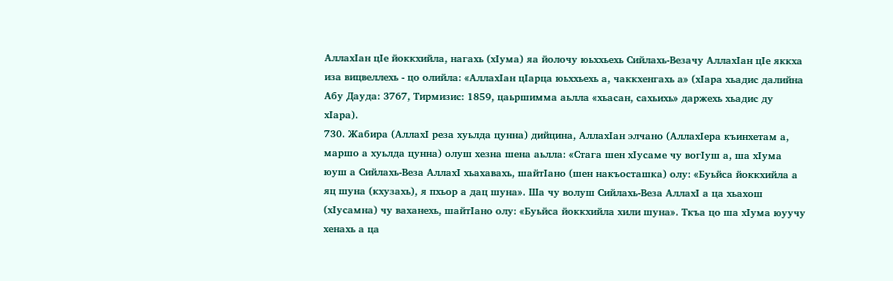АллахIан цIе йоккхийла, нагахь (хIума) яа йолочу юьххьехь Сийлахь-Везачу АллахIан цIе яккха иза вицвеллехь - цо олийла: «АллахIан цIарца юьххьехь а, чаккхенгахь а» (хIара хьадис далийна Абу Дауда: 3767, Тирмизис: 1859, цаьршимма аьлла «хьасан, сахьихь» даржехь хьадис ду хIара).
730. Жабира (АллахI реза хуьлда цунна) дийцина, АллахIан элчано (АллахIера къинхетам а, маршо а хуьлда цунна) олуш хезна шена аьлла: «Стага шен хIусаме чу вогIуш а, ша хIума юуш а Сийлахь-Веза АллахI хьахавахь, шайтIано (шен накъосташка) олу: «Буьйса йоккхийла а яц шуна (кхузахь), я пхьор а дац шуна». Ша чу волуш Сийлахь-Веза АллахI а ца хьахош (хIусамна) чу ваханехь, шайтIано олу: «Буьйса йоккхийла хили шуна». Ткъа цо ша хIума юуучу хенахь а ца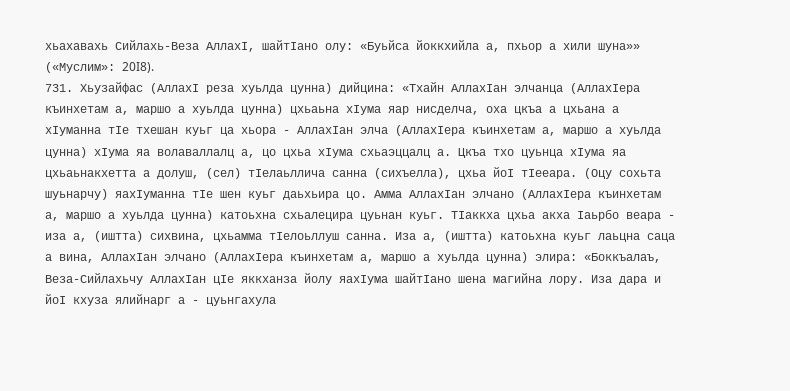хьахавахь Сийлахь-Веза АллахI, шайтIано олу: «Буьйса йоккхийла а, пхьор а хили шуна»» («Муслим»: 20I8).
731. Хьузайфас (АллахI реза хуьлда цунна) дийцина: «Тхайн АллахIан элчанца (АллахIера къинхетам а, маршо а хуьлда цунна) цхьаьна хIума яар нисделча, оха цкъа а цхьана а хIуманна тIе тхешан куьг ца хьора - АллахIан элча (АллахIера къинхетам а, маршо а хуьлда цунна) хIума яа волаваллалц а, цо цхьа хIума схьаэццалц а. Цкъа тхо цуьнца хIума яа цхьаьнакхетта а долуш, (сел) тIелаьллича санна (сихъелла), цхьа йоI тIееара. (Оцу сохьта шуьнарчу) яахIуманна тIе шен куьг даьхьира цо. Амма АллахIан элчано (АллахIера къинхетам а, маршо а хуьлда цунна) катоьхна схьалецира цуьнан куьг. ТIаккха цхьа акха Iаьрбо веара - иза а, (иштта) сихвина, цхьамма тIелоьллуш санна. Иза а, (иштта) катоьхна куьг лаьцна саца а вина, АллахIан элчано (АллахIера къинхетам а, маршо а хуьлда цунна) элира: «Боккъалаъ, Веза-Сийлахьчу АллахIан цIе яккханза йолу яахIума шайтIано шена магийна лору. Иза дара и йоI кхуза ялийнарг а - цуьнгахула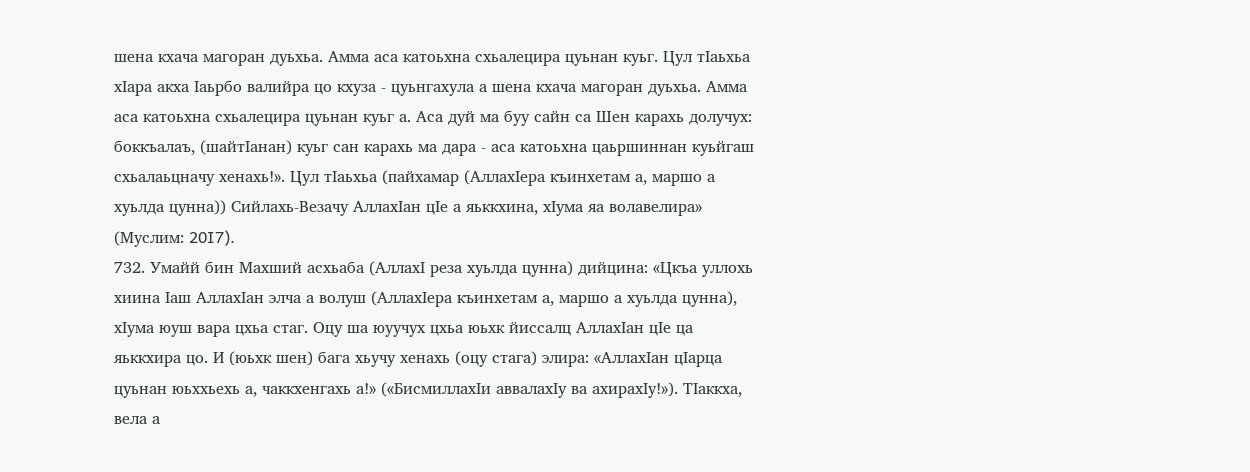шена кхача магоран дуьхьа. Амма аса катоьхна схьалецира цуьнан куьг. Цул тIаьхьа хIара акха Iаьрбо валийра цо кхуза - цуьнгахула а шена кхача магоран дуьхьа. Амма аса катоьхна схьалецира цуьнан куьг а. Аса дуй ма буу сайн са Шен карахь долучух: боккъалаъ, (шайтIанан) куьг сан карахь ма дара - аса катоьхна цаьршиннан куьйгаш схьалаьцначу хенахь!». Цул тIаьхьа (пайхамар (АллахIера къинхетам а, маршо а хуьлда цунна)) Сийлахь-Везачу АллахIан цIе а яьккхина, хIума яа волавелира» (Муслим: 20I7).
732. Умайй бин Махший асхьаба (АллахI реза хуьлда цунна) дийцина: «Цкъа уллохь хиина Iаш АллахIан элча а волуш (АллахIера къинхетам а, маршо а хуьлда цунна), хIума юуш вара цхьа стаг. Оцу ша юуучух цхьа юьхк йиссалц АллахIан цIе ца яьккхира цо. И (юьхк шен) бага хьучу хенахь (оцу стага) элира: «АллахIан цIарца цуьнан юьххьехь а, чаккхенгахь а!» («БисмиллахIи аввалахIу ва ахирахIу!»). ТIаккха, вела а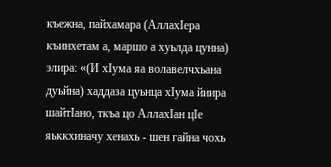къежна, пайхамара (АллахIера къинхетам а, маршо а хуьлда цунна) элира: «(И хIума яа волавелчхьана дуьйна) хаддаза цуьнца хIума йиира шайтIано, ткъа цо АллахIан цIе яьккхиначу хенахь - шен гайна чохь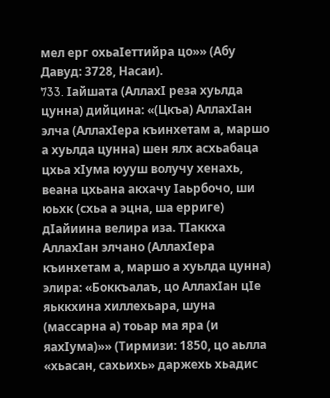мел ерг охьаIеттийра цо»» (Абу Давуд: 3728, Насаи).
733. Iайшата (АллахI реза хуьлда цунна) дийцина: «(Цкъа) АллахIан элча (АллахIера къинхетам а, маршо а хуьлда цунна) шен ялх асхьабаца цхьа хIума юууш волучу хенахь, веана цхьана акхачу Iаьрбочо, ши юьхк (схьа а эцна, ша ерриге) дIайиина велира иза. ТIаккха АллахIан элчано (АллахIера къинхетам а, маршо а хуьлда цунна) элира: «Боккъалаъ, цо АллахIан цIе яьккхина хиллехьара, шуна (массарна а) тоьар ма яра (и яахIума)»» (Тирмизи: 1850, цо аьлла «хьасан, сахьихь» даржехь хьадис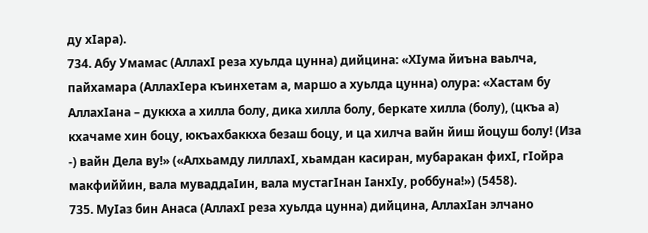ду хIара).
734. Абу Умамас (АллахI реза хуьлда цунна) дийцина: «ХIума йиъна ваьлча, пайхамара (АллахIера къинхетам а, маршо а хуьлда цунна) олура: «Хастам бу АллахIана – дуккха а хилла болу, дика хилла болу, беркате хилла (болу), (цкъа а) кхачаме хин боцу, юкъахбаккха безаш боцу, и ца хилча вайн йиш йоцуш болу! (Иза -) вайн Дела ву!» («Алхьамду лиллахI, хьамдан касиран, мубаракан фихI, гIойра макфиййин, вала муваддаIин, вала мустагIнан IанхIу, роббуна!») (5458).
735. МуIаз бин Анаса (АллахI реза хуьлда цунна) дийцина, АллахIан элчано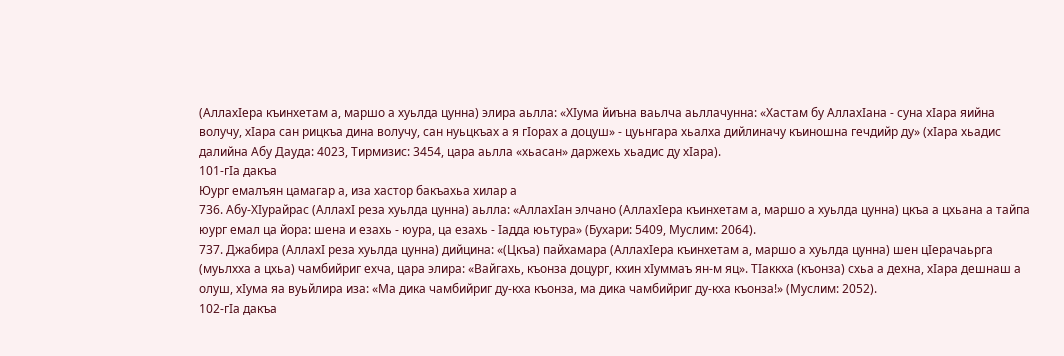(АллахIера къинхетам а, маршо а хуьлда цунна) элира аьлла: «ХIума йиъна ваьлча аьллачунна: «Хастам бу АллахIана - суна хIара яийна волучу, хIара сан рицкъа дина волучу, сан нуьцкъах а я гIорах а доцуш» - цуьнгара хьалха дийлиначу къиношна гечдийр ду» (хIара хьадис далийна Абу Дауда: 4023, Тирмизис: 3454, цара аьлла «хьасан» даржехь хьадис ду хIара).
101-гIа дакъа
Юург емалъян цамагар а, иза хастор бакъахьа хилар а
736. Абу-ХIурайрас (АллахI реза хуьлда цунна) аьлла: «АллахIан элчано (АллахIера къинхетам а, маршо а хуьлда цунна) цкъа а цхьана а тайпа юург емал ца йора: шена и езахь - юура, ца езахь - Iадда юьтура» (Бухари: 5409, Муслим: 2064).
737. Джабира (АллахI реза хуьлда цунна) дийцина: «(Цкъа) пайхамара (АллахIера къинхетам а, маршо а хуьлда цунна) шен цIерачаьрга (муьлхха а цхьа) чамбийриг ехча, цара элира: «Вайгахь, къонза доцург, кхин хIуммаъ ян-м яц». ТIаккха (къонза) схьа а дехна, хIара дешнаш а олуш, хIума яа вуьйлира иза: «Ма дика чамбийриг ду-кха къонза, ма дика чамбийриг ду-кха къонза!» (Муслим: 2052).
102-гIа дакъа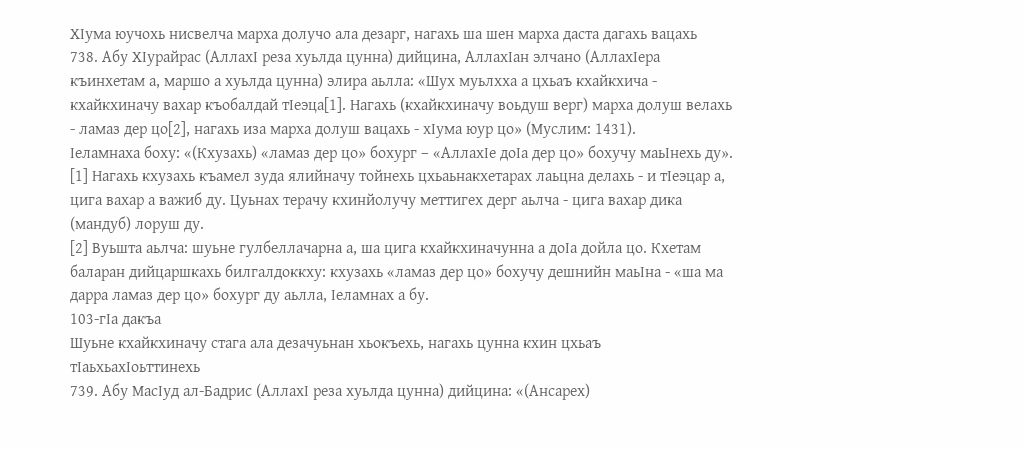ХIума юучохь нисвелча марха долучо ала дезарг, нагахь ша шен марха даста дагахь вацахь
738. Абу ХIурайрас (АллахI реза хуьлда цунна) дийцина, АллахIан элчано (АллахIера къинхетам а, маршо а хуьлда цунна) элира аьлла: «Шух муьлхха а цхьаъ кхайкхича - кхайкхиначу вахар къобалдай тIеэца[1]. Нагахь (кхайкхиначу воьдуш верг) марха долуш велахь - ламаз дер цо[2], нагахь иза марха долуш вацахь - хIума юур цо» (Муслим: 1431).
Iеламнаха боху: «(Кхузахь) «ламаз дер цо» бохург – «АллахIе доIа дер цо» бохучу маьIнехь ду».
[1] Нагахь кхузахь къамел зуда ялийначу тойнехь цхьаьнакхетарах лаьцна делахь - и тIеэцар а, цига вахар а важиб ду. Цуьнах терачу кхинйолучу меттигех дерг аьлча - цига вахар дика (мандуб) лоруш ду.
[2] Вуьшта аьлча: шуьне гулбеллачарна а, ша цига кхайкхиначунна а доIа дойла цо. Кхетам баларан дийцаршкахь билгалдоккху: кхузахь «ламаз дер цо» бохучу дешнийн маьIна - «ша ма дарра ламаз дер цо» бохург ду аьлла, Iеламнах а бу.
103-гIа дакъа
Шуьне кхайкхиначу стага ала дезачуьнан хьокъехь, нагахь цунна кхин цхьаъ тIаьхьахIоьттинехь
739. Абу МасIуд ал-Бадрис (АллахI реза хуьлда цунна) дийцина: «(Ансарех)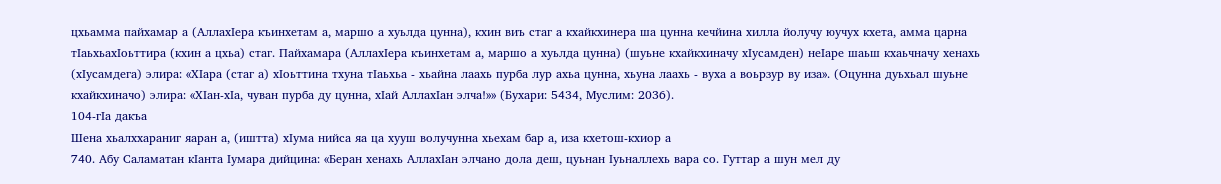цхьамма пайхамар а (АллахIера къинхетам а, маршо а хуьлда цунна), кхин виъ стаг а кхайкхинера ша цунна кечйина хилла йолучу юучух кхета, амма царна тIаьхьахIоьттира (кхин а цхьа) стаг. Пайхамара (АллахIера къинхетам а, маршо а хуьлда цунна) (шуьне кхайкхиначу хIусамден) неIаре шаьш кхаьчначу хенахь (хIусамдега) элира: «ХIара (стаг а) хIоьттина тхуна тIаьхьа - хьайна лаахь пурба лур ахьа цунна, хьуна лаахь - вуха а воьрзур ву иза». (Оцунна дуьхьал шуьне кхайкхиначо) элира: «ХIан-хIа, чуван пурба ду цунна, хIай АллахIан элча!»» (Бухари: 5434, Муслим: 2036).
104-гIа дакъа
Шена хьалххараниг яаран а, (иштта) хIума нийса яа ца хууш волучунна хьехам бар а, иза кхетош-кхиор а
740. Абу Саламатан кIанта Iумара дийцина: «Беран хенахь АллахIан элчано дола деш, цуьнан Iуьналлехь вара со. Гуттар а шун мел ду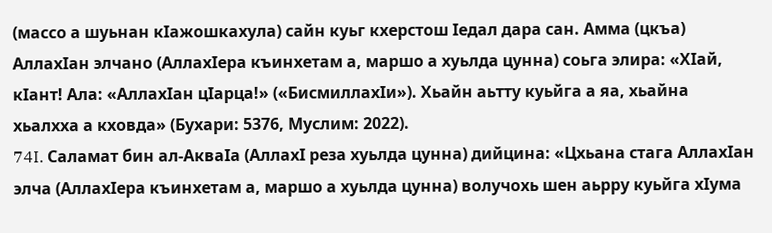(массо а шуьнан кIажошкахула) сайн куьг кхерстош Iедал дара сан. Амма (цкъа) АллахIан элчано (АллахIера къинхетам а, маршо а хуьлда цунна) соьга элира: «ХIай, кIант! Ала: «АллахIан цIарца!» («БисмиллахIи»). Хьайн аьтту куьйга а яа, хьайна хьалхха а кховда» (Бухари: 5376, Муслим: 2022).
74I. Саламат бин ал-АкваIа (АллахI реза хуьлда цунна) дийцина: «Цхьана стага АллахIан элча (АллахIера къинхетам а, маршо а хуьлда цунна) волучохь шен аьрру куьйга хIума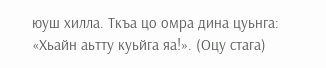юуш хилла. Ткъа цо омра дина цуьнга: «Хьайн аьтту куьйга яа!». (Оцу стага)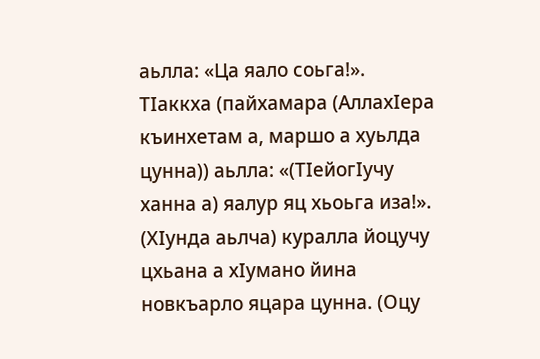аьлла: «Ца яало соьга!». ТIаккха (пайхамара (АллахIера къинхетам а, маршо а хуьлда цунна)) аьлла: «(ТIейогIучу ханна а) яалур яц хьоьга иза!». (ХIунда аьлча) куралла йоцучу цхьана а хIумано йина новкъарло яцара цунна. (Оцу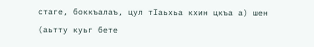стаге, боккъалаъ, цул тIаьхьа кхин цкъа а) шен (аьтту куьг бете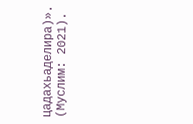цадахьаделира)». (Муслим: 2021).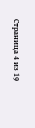Страница 4 из 19